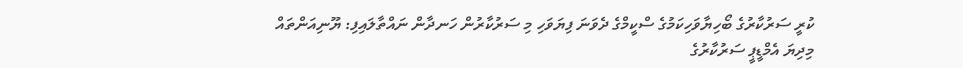ކުރީ ސަރުކާރުގެ ބޯހިޔާވަހިކަމުގެ ސްކީމްގެ ދެވަނަ ފިޔަވަހި މި ސަރުކާރުން ހަނދާން ނައްތާލައިފި: ޔޫނިއަންތައް
މިދިޔަ އެމްޑީޕީ ސަރުކާރުގެ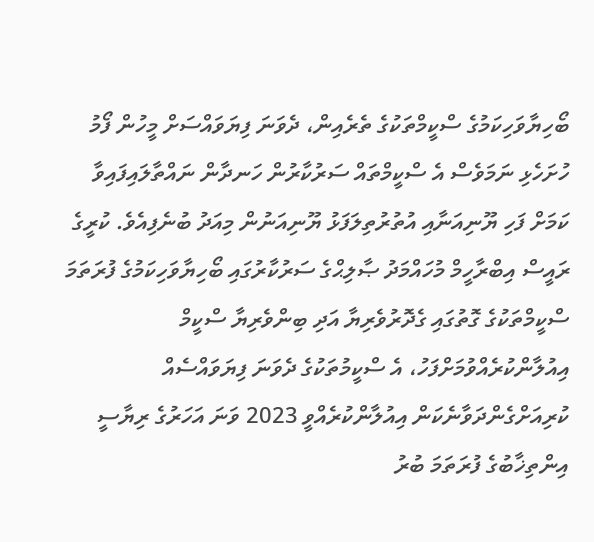ބޯހިޔާވަހިކަމުގެ ސްކީމްތަކުގެ ތެރެއިން، ދެވަނަ ފިޔަވައްސަށް މީހުން ފޯމު ހުށަހެޅި ނަމަވެސް އެ ސްކީމްތައް ސަރުކާރުން ހަނދާން ނައްތާލައިފައިވާ ކަމަށް ފަހި ޔޫނިއަނާއި އުތުރުތިލަފަޅު ޔޫނިއަނުން މިއަދު ބުނެފިއެވެ. ކުރީގެ ރައީސް އިބްރާހީމް މުހައްމަދު ޞާލިޙްގެ ސަރުކާރުގައި ބޯހިޔާވަހިކަމުގެ ފުރަތަމަ ސްކީމްތަކުގެ ގޮތުގައި ގެދޮރުވެރިޔާ އަދި ބިންވެރިޔާ ސްކީމް އިއުލާންކުރެއްވުމަށްފަހު، އެ ސްކީމުތަކުގެ ދެވަނަ ފިޔަވައްސެއް ކުރިއަށްގެންދަވާނެކަން އިއުލާންކުރެއްވީ 2023 ވަނަ އަހަރުގެ ރިޔާސީ އިންތިޚާބުގެ ފުރަތަމަ ބުރު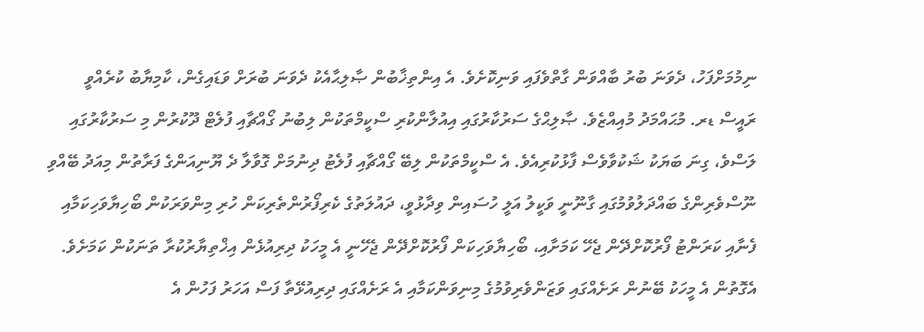ނިމުމަށްފަހު، ދެވަނަ ބުރު ބާއްވަން ގާތްވެފައި ވަނިކޮށެވެ. އެ އިންތިޚާބުން ޞާލިޙާއެކު ދެވަނަ ބުރަށް ވަޑައިގެން، ކާމިޔާބު ކުރެއްވީ ރައީސް ޑރ. މުޙައްމަދު މުއިއްޒެވެ. ޞާލިޙްގެ ސަރުކާރުގައި އިއުލާންކުރި ސްކީމްތަކުން ލިބުނު ގޯއްޗާއި ފުލެޓް ދޫކުރުން މި ސަރުކާރުގައި ލަސްވެ، ގިނަ ބަޔަކު ޝަކުވާވެސް ފާޅުކުރިއެވެ. އެ ސްކީމްތަކުން ލިބޭ ގޯއްޗާއި ފުލެޓު ދިނުމަށް ގޮވާލާ ދެ ޔޫނިއަންގެ ފަރާތުން މިއަދު ބޭއްވި ނޫސްވެރިންގެ ބައްދަލުވުމުގައި ގާނޫނީ ވަކީލު އަލީ ހުސައިން ވިދާޅުވީ، ދައުލަތުގެ ކެރިފޯރުންތެރިކަން ހުރި މިންވަރަކުން ބޯހިޔާވަހިކަމާއި ފެނާއި ކަރަންޓު ފޯރުކޮށްދޭން ޖެހޭ ކަމަށާއި، ބޯހިޔާވަހިކަން ފޯރުކޮށްދޭން ޖެހޭނީ އެ މީހަކު ދިރިއުޅެން އިޚްތިޔާރުކުރާ ތަނަކުން ކަމަށެވެ. އެގޮތުން އެ މީހަކު ބޭނުން ރަށެއްގައި ވަޒަންވެރިވުމުގެ މިނިވަންކަމާއި އެ ރަށެއްގައި ދިރިއުޅޭތާ ފަސް އަހަރު ފަހުން އެ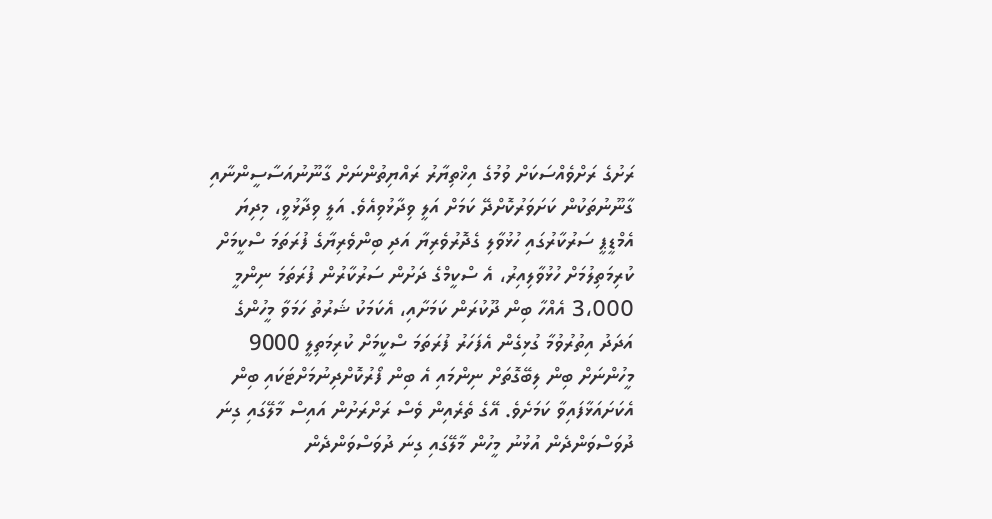ރަށުގެ ރަށްވެއްސަކަށް ވުމުގެ އިޚްތިޔާރު ރައްޔިތުންނަށް ގާނޫނުއަސާސީންނާއި ގާނޫނުތަކުން ކަށަވަރުކޮށްދޭ ކަމަށް އަލީ ވިދާޅުވިއެވެ. އަލީ ވިދާޅުވީ، މިދިޔަ އެމްޑީޕީ ސަރުކާރުގައި ހުޅުވާލި ގެދޮރުވެރިޔާ އަދި ބިންވެރިޔާގެ ފުރަތަމަ ސްކީމަށް ކުރިމަތިލުމަށް ހުޅުވާލިއިރު، އެ ސްކީމްގެ ދަށުން ސަރުކާރުން ފުރަތަމަ ނިންމީ 3،000 އެއްހާ ބިން ދޫކުރަން ކަމަށާއި، އެކަމަކު ޝަރުތު ހަމަވާ މީހުންގެ އަދަދު އިތުރުވުމާ ގުޅިގެން އެފަހަރު ފުރަތަމަ ސްކީމަށް ކުރިމަތިލީ 9000 މީހުންނަށް ބިން ލިބޭގޮތަށް ނިންމައި އެ ބިން ފޯރުކޮށްދިނުމަށްޓަކައި ބިން އެކަށައަޅާފައިވާ ކަމަށެވެ. އޭގެ ތެރެއިން ވެސް ރަށްރަށުން އައިސް މާލޭގައި ގިނަ ދުވަސްވަންދެން އުޅުނު މީހުން މާލޭގައި ގިނަ ދުވަސްވަންދެން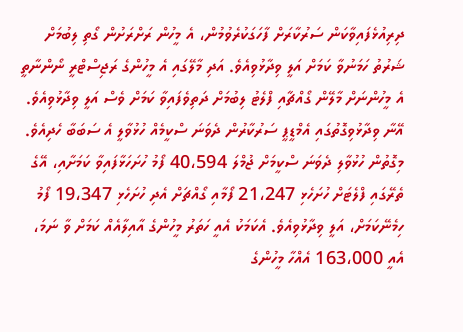ދިރިއުޅެފައިވާކަން ސަރުކާރަށް ފާހަގަކުރެވުމުން، އެ މީހުން ރަށްރަށުން ގޯތި ލިބުމަށް ޝަރުތު ހަމަނުވާ ކަމަށް އަލީ ވިދާޅުވިއެވެ. އަދި މާލޭގައި އެ މީހުންގެ ރަޖިސްޓްރީ ނޯންނާތީ އެ މީހުންނަށް މާލޭން ގޯއްޗާއި ފްލެޓު ލިބުމަށް ދަތިވެފައިވާ ކަމަށް ވެސް އަލީ ވިދާޅުވިއެވެ. އޭނާ ވިދާޅުވިގޮތުގައި އެމްޑީޕީ ސަރުކާރުން ދެވަނަ ސްކީމެއް ހުޅުވާލީ އެ ސަބަބާ ހެދިއެވެ. މިގޮތުން ހުޅުވާލި ދެވަނަ ސްކީމަށް ޖުމްލަ 40،594 ފޯމު ހުށަހަޅާފައިވާ ކަމަށާއި، އޭގެ ތެރޭގައި ފްލެޓަށް ހުށަހެޅި 21،247 ފޯމާއި ގޯއްޗަށް އެދި ހުށަހެޅި 19،347 ފޯމު ހިމެނޭކަމަށް، އަލީ ވިދާޅުވިއެވެ. އެކަމަކު އެއީ ހަތަރު މީހުންގެ އާއިލާއެއް ކަމަށް ވާ ނަމަ، އެއީ 163،000 އެއްހާ މީހުންގެ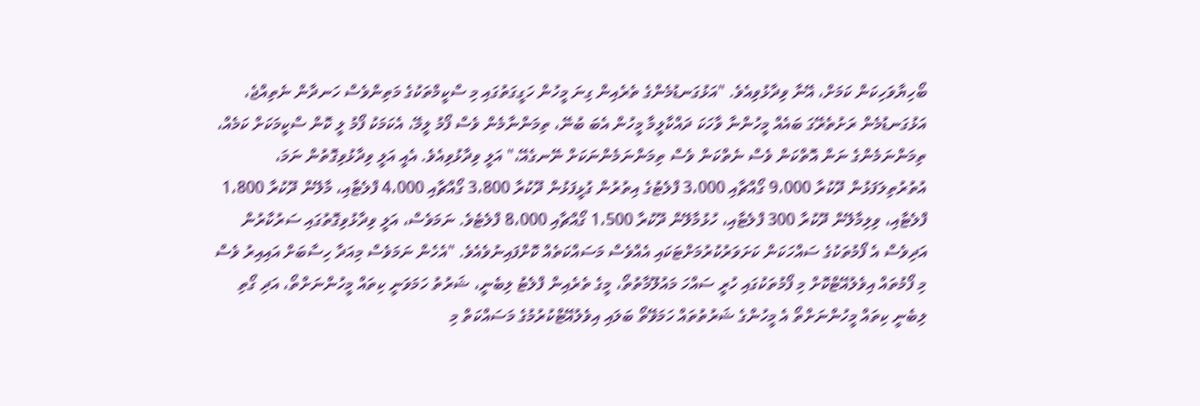ބޯހިޔާވަހިކަން ކަމަށް، އޭނާ ވިދާޅުވިއެވެ. "އަޅުގަނޑުމެންގެ ތެރެއިން ގިނަ މީހުން ހަގީގަތުގައި މި ސްކީމްތަކުގެ މަތިންވެސް ހަނދާން ނެތިއްޖެ، އަޅުގަނޑުމެން ރަށުތެރޭގަ ބައެއް މީހުންނާ ވާހަކަ ދައްކާލީމާ މީހުން އެބަ ބުނޭ، ތިމަންނާމެން ވެސް ފޯމު ލީމޭ، އެކަމަކު ފޯމު ލީ ކޮން ސްކީމަކަށް ކަމެއް، ތިމަންނަމެންގެ ނަން އޮތްކަން ވެސް ނެތްކަން ވެސް ތިމަންނަމެންނަކަށް ނޭނގެއޭ،" އަލީ ވިދާޅުވިއެވެ. އެއީ އަލީ ވިދާޅުވިގޮތުން ނަމަ، އުތުރުތިލަފަޅުން ދޫކުރާ 9،000 ގޯއްޗާއި 3،000 ފްލެޓުގެ އިތުރުން ގުޅީފަޅުން ދޫކުރާ 3،800 ގޯއްޗާއި 4،000 ފްލެޓާއި، މާލޭން ދޫކުރާ 1،800 ފްލެޓާއި، ވިލިމާލޭން ދޫކުރާ 300 ފްލެޓާއި، ހުޅުމާލޭން ދޫކުރާ 1،500 ގޯއްޗާއި 8،000 ފްލެޓެވެ. ނަމަވެސް، އަލީ ވިދާޅުވިގޮތުގައި ސަރުކާރުން އަދިވެސް އެ ފޯމުތަކުގެ ސައްހަކަން ކަށަވަރުކުރުމަށްޓަކައި އެއްވެސް މަސައްކަތެއް ކޮށްފައިނުވެއެވެ. "އެހެން ނަމަވެސް މިއަދާ ހިސާބަށް އައިއިރު ވެސް މި ފޯމުތައް އިވެލުއޭޓްކޮށް މި ފޯމުތަކުގައި ހުރީ ސައްހަ މައުލޫމާތުތޯ، މީގެ ތެރެއިން ފްލެޓު ލިބެނީ، ޝަރުތު ހަމަވަނީ ކިތައް މީހުންނަށްތޯ، އަދި ގޯތި ލިބެނީ ކިތައް މީހުންނަށްތޯ އެ މީހުންގެ ޝަރުތުތައް ހަމަވޭތޯ ބަލައި އިވެލުއޭޓްކުރުމުގެ މަސައްކަތް މި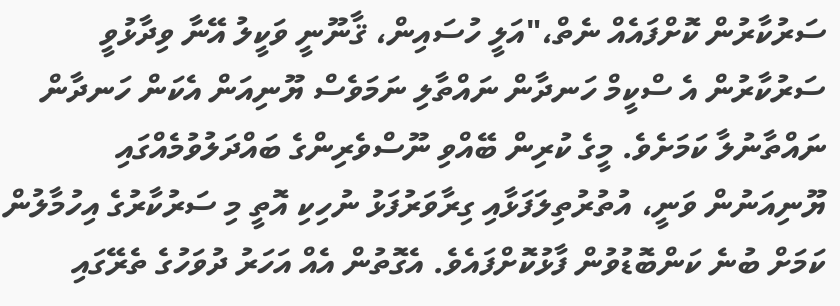ސަރުކާރުން ކޮށްފައެއް ނެތް،"އަލީ ހުސައިން، ޤާނޫނީ ވަކީލު އޭނާ ވިދާޅުވީ ސަރުކާރުން އެ ސްކީމް ހަނދާން ނައްތާލި ނަމަވެސް ޔޫނިއަން އެކަން ހަނދާން ނައްތާނުލާ ކަމަށެވެ. މީގެ ކުރިން ބޭއްވި ނޫސްވެރިންގެ ބައްދަލުވުމެއްގައި ޔޫނިއަނުން ވަނީ، އުތުރުތިލަފަޅާއި ގިރާވަރުފަޅު ނުހިކި އޮތީ މި ސަރުކާރުގެ އިހުމާލުން ކަމަށް ބުނެ ކަންބޮޑުވުން ފާޅުކޮށްފައެވެ. އެގޮތުން އެއް އަހަރު ދުވަހުގެ ތެރޭގައި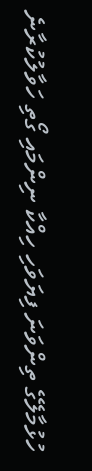ހުޅުމާލޭގެ ތިންވަނަ ފިޔަވަހި ހިއްކާ ނިންމައި ގޯތި ހަވާލުކުރާނެ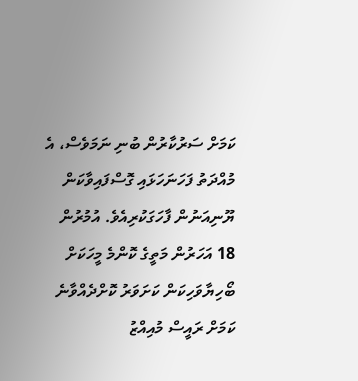ކަމަށް ސަރުކާރުން ބުނި ނަމަވެސް، އެ މުއްދަތު ފަހަނަހަޅައި ގޮސްފައިވާކަން ޔޫނިއަނުން ފާހަގަކުރިއެވެ. އުމުރުން 18 އަހަރުން މަތީގެ ކޮންމެ މީހަކަށް ބޯހިޔާވަހިކަން ކަށަވަރު ކޮށްދެއްވާނެ ކަމަށް ރައީސް މުއިއްޒު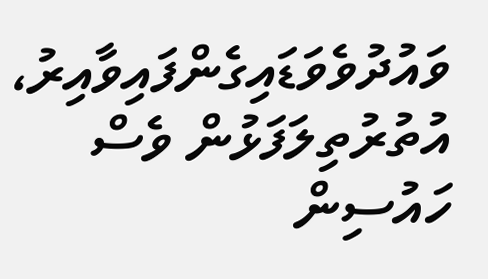ވައުދުވެވަޑައިގެންފައިވާއިރު، އުތުރުތިލަފަޅުން ވެސް ހައުސިން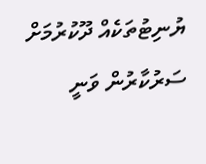ޔުނިޓުތަކެއް ދޫކުރުމަށް ސަރުކާރުން ވަނީ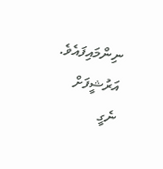ނިންމައިފައެވެ.
އަރުޝީފަށް ނެގީ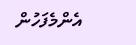އެންމެފަހުން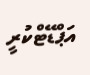އަޕްޑޭޓްކުރީ